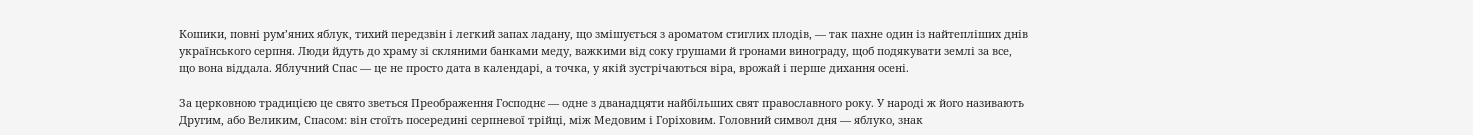Кошики, повні рум’яних яблук, тихий передзвін і легкий запах ладану, що змішується з ароматом стиглих плодів, — так пахне один із найтепліших днів українського серпня. Люди йдуть до храму зі скляними банками меду, важкими від соку грушами й гронами винограду, щоб подякувати землі за все, що вона віддала. Яблучний Спас — це не просто дата в календарі, а точка, у якій зустрічаються віра, врожай і перше дихання осені.

За церковною традицією це свято зветься Преображення Господнє — одне з дванадцяти найбільших свят православного року. У народі ж його називають Другим, або Великим, Спасом: він стоїть посередині серпневої трійці, між Медовим і Горіховим. Головний символ дня — яблуко, знак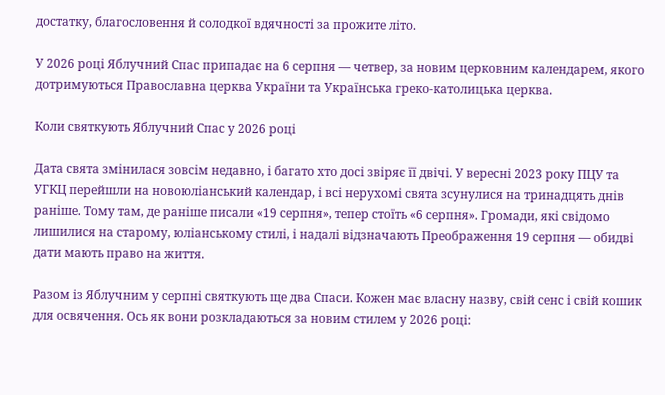достатку, благословення й солодкої вдячності за прожите літо.

У 2026 році Яблучний Спас припадає на 6 серпня — четвер, за новим церковним календарем, якого дотримуються Православна церква України та Українська греко-католицька церква.

Коли святкують Яблучний Спас у 2026 році

Дата свята змінилася зовсім недавно, і багато хто досі звіряє її двічі. У вересні 2023 року ПЦУ та УГКЦ перейшли на новоюліанський календар, і всі нерухомі свята зсунулися на тринадцять днів раніше. Тому там, де раніше писали «19 серпня», тепер стоїть «6 серпня». Громади, які свідомо лишилися на старому, юліанському стилі, і надалі відзначають Преображення 19 серпня — обидві дати мають право на життя.

Разом із Яблучним у серпні святкують ще два Спаси. Кожен має власну назву, свій сенс і свій кошик для освячення. Ось як вони розкладаються за новим стилем у 2026 році: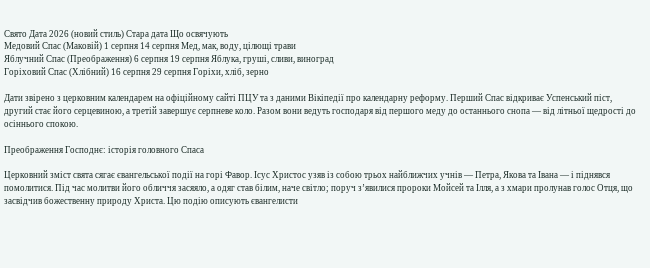Свято Дата 2026 (новий стиль) Стара дата Що освячують
Медовий Спас (Маковій) 1 серпня 14 серпня Мед, мак, воду, цілющі трави
Яблучний Спас (Преображення) 6 серпня 19 серпня Яблука, груші, сливи, виноград
Горіховий Спас (Хлібний) 16 серпня 29 серпня Горіхи, хліб, зерно

Дати звірено з церковним календарем на офіційному сайті ПЦУ та з даними Вікіпедії про календарну реформу. Перший Спас відкриває Успенський піст, другий стає його серцевиною, а третій завершує серпневе коло. Разом вони ведуть господаря від першого меду до останнього снопа — від літньої щедрості до осіннього спокою.

Преображення Господнє: історія головного Спаса

Церковний зміст свята сягає євангельської події на горі Фавор. Ісус Христос узяв із собою трьох найближчих учнів — Петра, Якова та Івана — і піднявся помолитися. Під час молитви його обличчя засяяло, а одяг став білим, наче світло; поруч з’явилися пророки Мойсей та Ілля, а з хмари пролунав голос Отця, що засвідчив божественну природу Христа. Цю подію описують євангелисти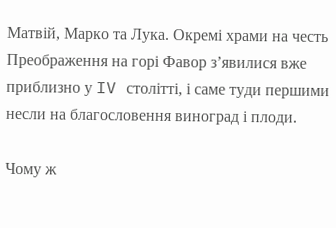Матвій, Марко та Лука. Окремі храми на честь Преображення на горі Фавор з’явилися вже приблизно у IV столітті, і саме туди першими несли на благословення виноград і плоди.

Чому ж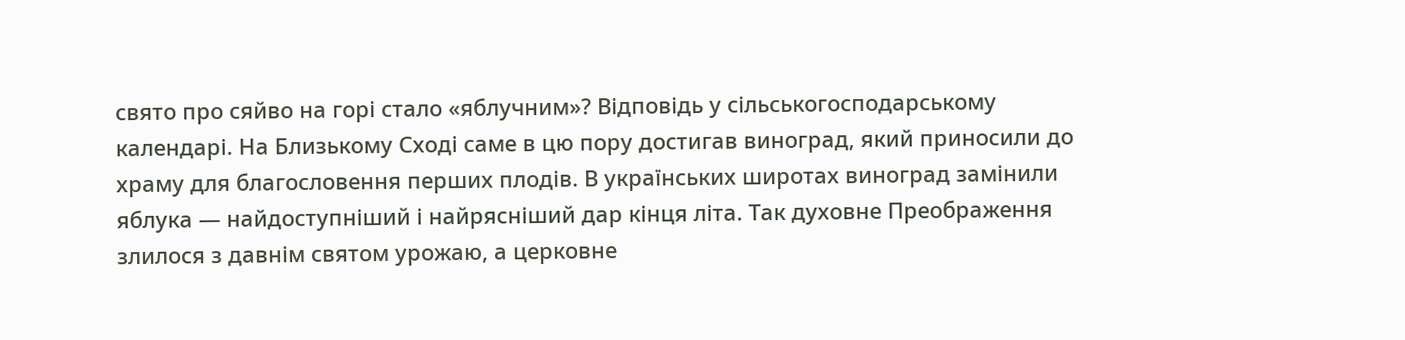свято про сяйво на горі стало «яблучним»? Відповідь у сільськогосподарському календарі. На Близькому Сході саме в цю пору достигав виноград, який приносили до храму для благословення перших плодів. В українських широтах виноград замінили яблука — найдоступніший і найрясніший дар кінця літа. Так духовне Преображення злилося з давнім святом урожаю, а церковне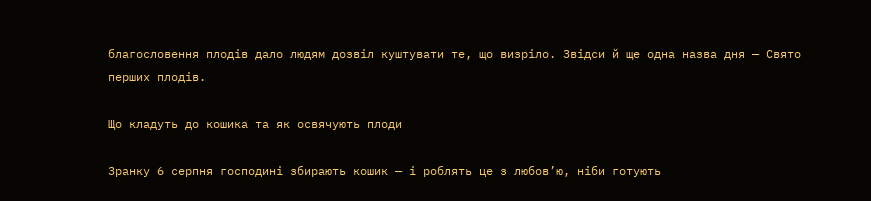благословення плодів дало людям дозвіл куштувати те, що визріло. Звідси й ще одна назва дня — Свято перших плодів.

Що кладуть до кошика та як освячують плоди

Зранку 6 серпня господині збирають кошик — і роблять це з любов’ю, ніби готують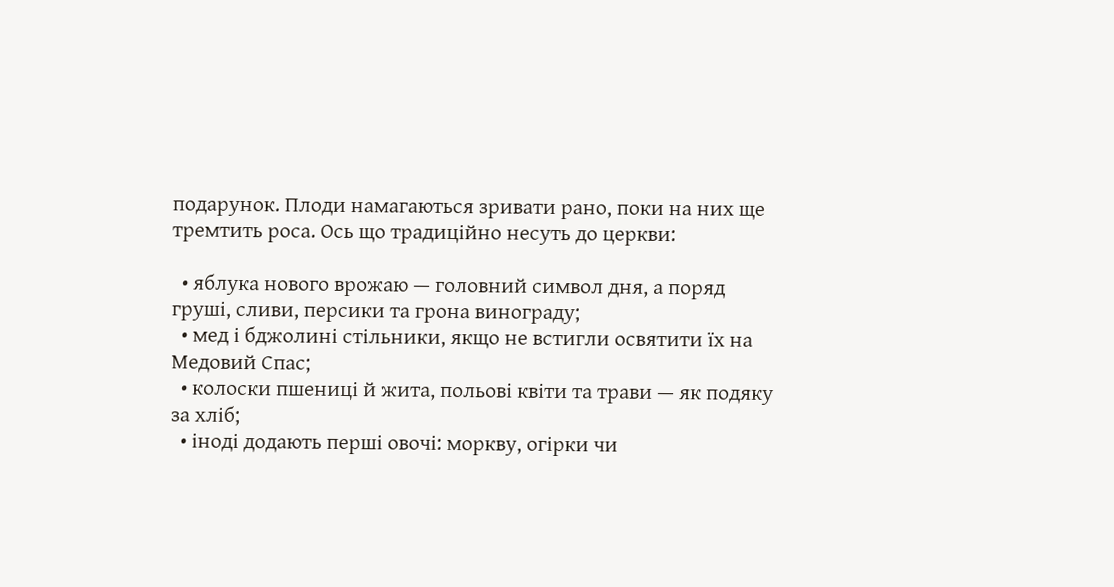подарунок. Плоди намагаються зривати рано, поки на них ще тремтить роса. Ось що традиційно несуть до церкви:

  • яблука нового врожаю — головний символ дня, а поряд груші, сливи, персики та грона винограду;
  • мед і бджолині стільники, якщо не встигли освятити їх на Медовий Спас;
  • колоски пшениці й жита, польові квіти та трави — як подяку за хліб;
  • іноді додають перші овочі: моркву, огірки чи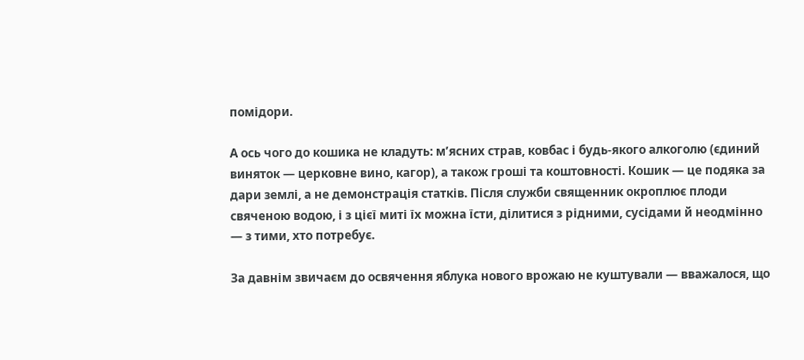помідори.

А ось чого до кошика не кладуть: м’ясних страв, ковбас і будь-якого алкоголю (єдиний виняток — церковне вино, кагор), а також гроші та коштовності. Кошик — це подяка за дари землі, а не демонстрація статків. Після служби священник окроплює плоди свяченою водою, і з цієї миті їх можна їсти, ділитися з рідними, сусідами й неодмінно — з тими, хто потребує.

За давнім звичаєм до освячення яблука нового врожаю не куштували — вважалося, що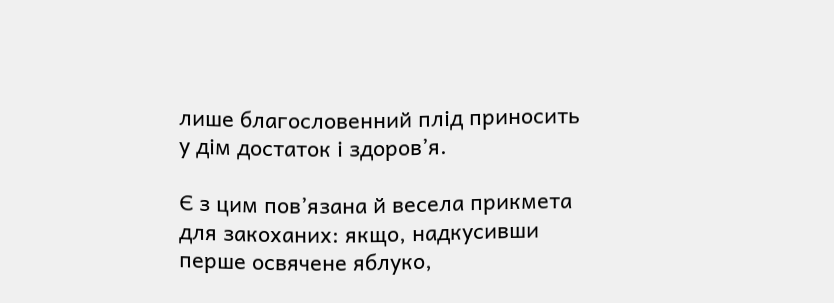лише благословенний плід приносить у дім достаток і здоров’я.

Є з цим пов’язана й весела прикмета для закоханих: якщо, надкусивши перше освячене яблуко,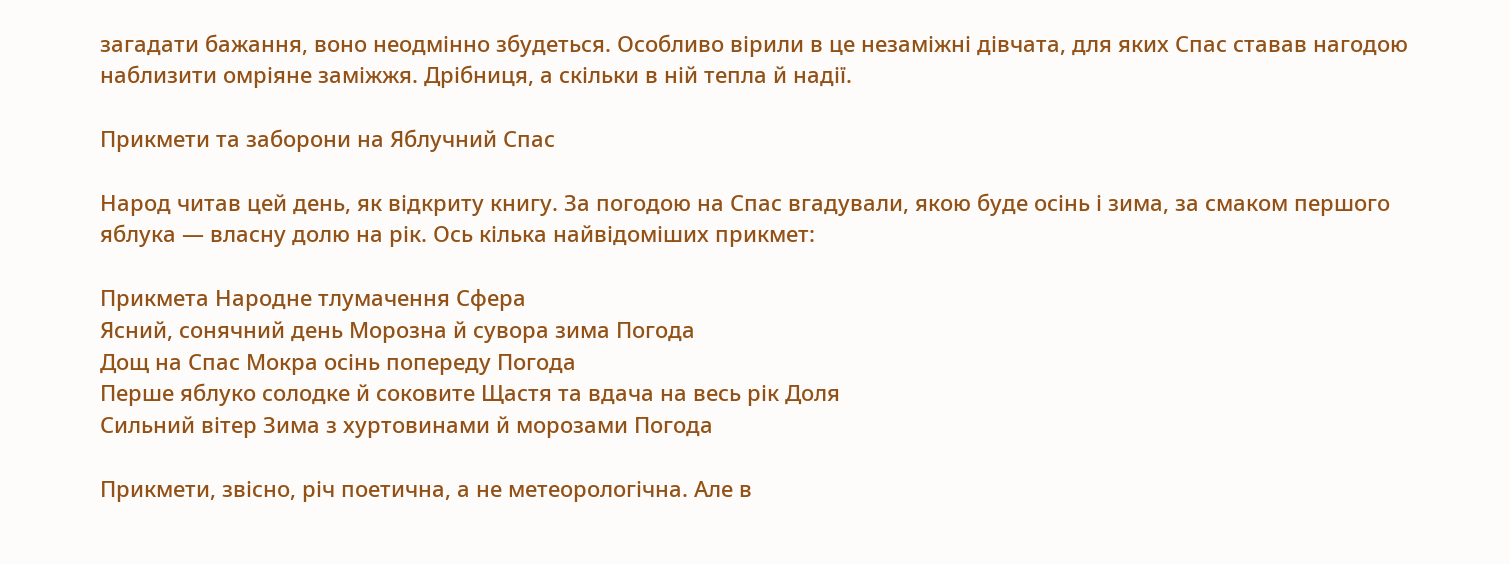загадати бажання, воно неодмінно збудеться. Особливо вірили в це незаміжні дівчата, для яких Спас ставав нагодою наблизити омріяне заміжжя. Дрібниця, а скільки в ній тепла й надії.

Прикмети та заборони на Яблучний Спас

Народ читав цей день, як відкриту книгу. За погодою на Спас вгадували, якою буде осінь і зима, за смаком першого яблука — власну долю на рік. Ось кілька найвідоміших прикмет:

Прикмета Народне тлумачення Сфера
Ясний, сонячний день Морозна й сувора зима Погода
Дощ на Спас Мокра осінь попереду Погода
Перше яблуко солодке й соковите Щастя та вдача на весь рік Доля
Сильний вітер Зима з хуртовинами й морозами Погода

Прикмети, звісно, річ поетична, а не метеорологічна. Але в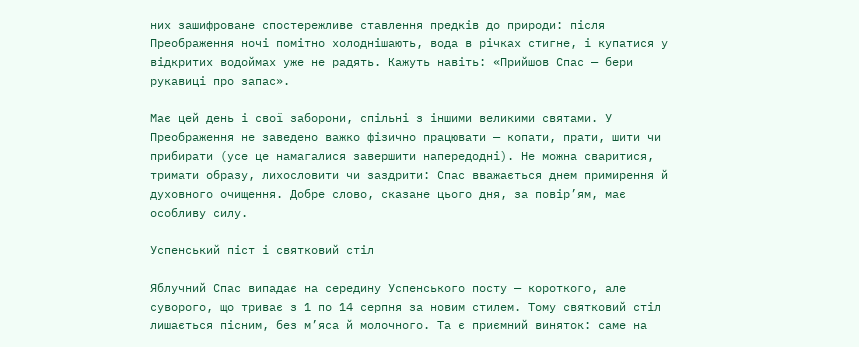них зашифроване спостережливе ставлення предків до природи: після Преображення ночі помітно холоднішають, вода в річках стигне, і купатися у відкритих водоймах уже не радять. Кажуть навіть: «Прийшов Спас — бери рукавиці про запас».

Має цей день і свої заборони, спільні з іншими великими святами. У Преображення не заведено важко фізично працювати — копати, прати, шити чи прибирати (усе це намагалися завершити напередодні). Не можна сваритися, тримати образу, лихословити чи заздрити: Спас вважається днем примирення й духовного очищення. Добре слово, сказане цього дня, за повір’ям, має особливу силу.

Успенський піст і святковий стіл

Яблучний Спас випадає на середину Успенського посту — короткого, але суворого, що триває з 1 по 14 серпня за новим стилем. Тому святковий стіл лишається пісним, без м’яса й молочного. Та є приємний виняток: саме на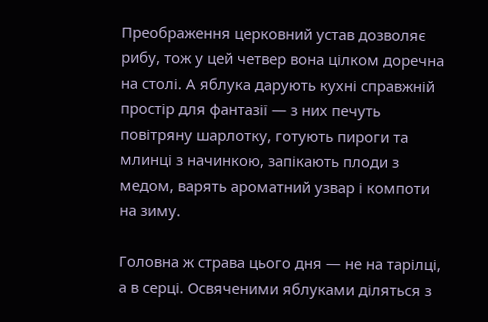Преображення церковний устав дозволяє рибу, тож у цей четвер вона цілком доречна на столі. А яблука дарують кухні справжній простір для фантазії — з них печуть повітряну шарлотку, готують пироги та млинці з начинкою, запікають плоди з медом, варять ароматний узвар і компоти на зиму.

Головна ж страва цього дня — не на тарілці, а в серці. Освяченими яблуками діляться з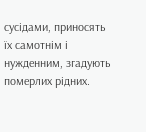сусідами, приносять їх самотнім і нужденним, згадують померлих рідних.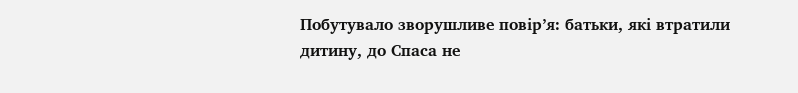Побутувало зворушливе повір’я: батьки, які втратили дитину, до Спаса не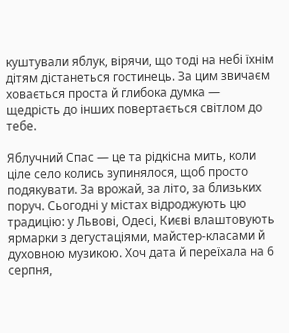куштували яблук, вірячи, що тоді на небі їхнім дітям дістанеться гостинець. За цим звичаєм ховається проста й глибока думка — щедрість до інших повертається світлом до тебе.

Яблучний Спас — це та рідкісна мить, коли ціле село колись зупинялося, щоб просто подякувати. За врожай, за літо, за близьких поруч. Сьогодні у містах відроджують цю традицію: у Львові, Одесі, Києві влаштовують ярмарки з дегустаціями, майстер-класами й духовною музикою. Хоч дата й переїхала на 6 серпня,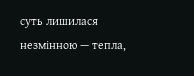суть лишилася незмінною — тепла,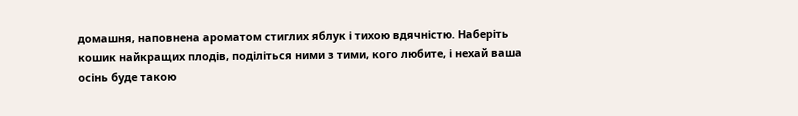домашня, наповнена ароматом стиглих яблук і тихою вдячністю. Наберіть кошик найкращих плодів, поділіться ними з тими, кого любите, і нехай ваша осінь буде такою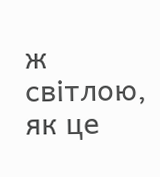ж світлою, як це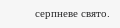серпневе свято.